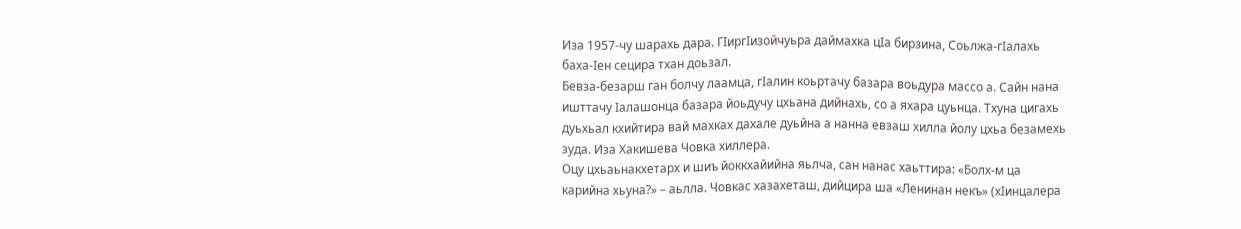Иза 1957-чу шарахь дара. ГIиргIизойчуьра даймахка цIа бирзина, Соьлжа-гIалахь баха-Iен сецира тхан доьзал.
Бевза-безарш ган болчу лаамца, гIалин коьртачу базара воьдура массо а. Сайн нана ишттачу Iалашонца базара йоьдучу цхьана дийнахь, со а яхара цуьнца. Тхуна цигахь дуьхьал кхийтира вай махках дахале дуьйна а нанна евзаш хилла йолу цхьа безамехь зуда. Иза Хакишева Човка хиллера.
Оцу цхьаьнакхетарх и шиъ йоккхайийна яьлча, сан нанас хаьттира: «Болх-м ца карийна хьуна?» – аьлла. Човкас хазахеташ, дийцира ша «Ленинан некъ» (хIинцалера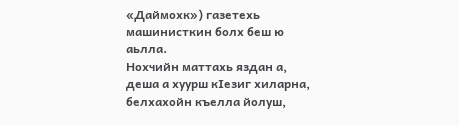«Даймохк») газетехь машинисткин болх беш ю аьлла.
Нохчийн маттахь яздан а, деша а хуурш кIезиг хиларна, белхахойн къелла йолуш,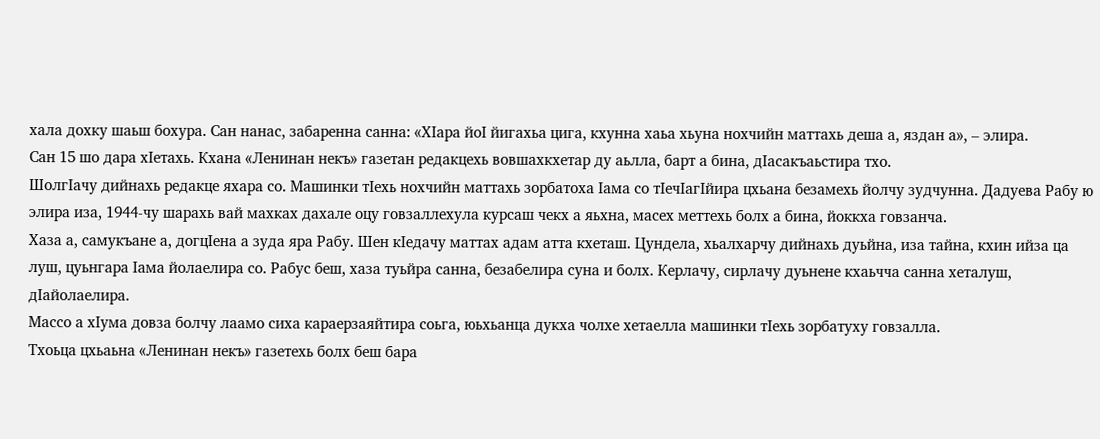хала дохку шаьш бохура. Сан нанас, забаренна санна: «ХIара йоI йигахьа цига, кхунна хаьа хьуна нохчийн маттахь деша а, яздан а», – элира.
Сан 15 шо дара хIетахь. Кхана «Ленинан некъ» газетан редакцехь вовшахкхетар ду аьлла, барт а бина, дIасакъаьстира тхо.
ШолгIачу дийнахь редакце яхара со. Машинки тIехь нохчийн маттахь зорбатоха Iама со тIечIагIйира цхьана безамехь йолчу зудчунна. Дадуева Рабу ю элира иза, 1944-чу шарахь вай махках дахале оцу говзаллехула курсаш чекх а яьхна, масех меттехь болх а бина, йоккха говзанча.
Хаза а, самукъане а, догцIена а зуда яра Рабу. Шен кIедачу маттах адам атта кхеташ. Цундела, хьалхарчу дийнахь дуьйна, иза тайна, кхин ийза ца луш, цуьнгара Iама йолаелира со. Рабус беш, хаза туьйра санна, безабелира суна и болх. Керлачу, сирлачу дуьнене кхаьчча санна хеталуш, дIайолаелира.
Массо а хIума довза болчу лаамо сиха караерзаяйтира соьга, юьхьанца дукха чолхе хетаелла машинки тIехь зорбатуху говзалла.
Тхоьца цхьаьна «Ленинан некъ» газетехь болх беш бара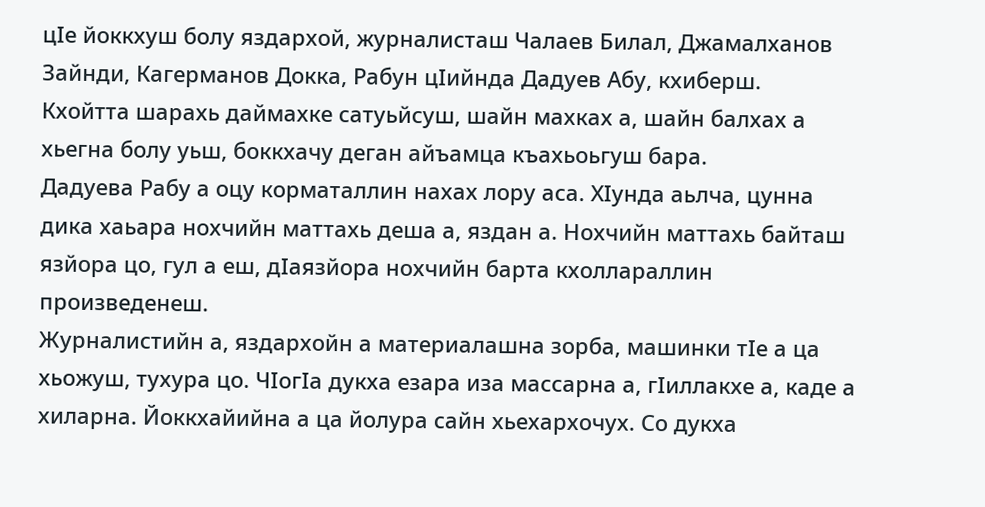цIе йоккхуш болу яздархой, журналисташ Чалаев Билал, Джамалханов Зайнди, Кагерманов Докка, Рабун цIийнда Дадуев Абу, кхиберш.
Кхойтта шарахь даймахке сатуьйсуш, шайн махках а, шайн балхах а хьегна болу уьш, боккхачу деган айъамца къахьоьгуш бара.
Дадуева Рабу а оцу корматаллин нахах лору аса. ХIунда аьлча, цунна дика хаьара нохчийн маттахь деша а, яздан а. Нохчийн маттахь байташ язйора цо, гул а еш, дIаязйора нохчийн барта кхоллараллин произведенеш.
Журналистийн а, яздархойн а материалашна зорба, машинки тIе а ца хьожуш, тухура цо. ЧIoгIа дукха езара иза массарна а, гIиллакхе а, каде а хиларна. Йоккхайийна а ца йолура сайн хьехархочух. Со дукха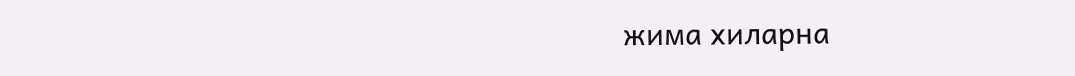жима хиларна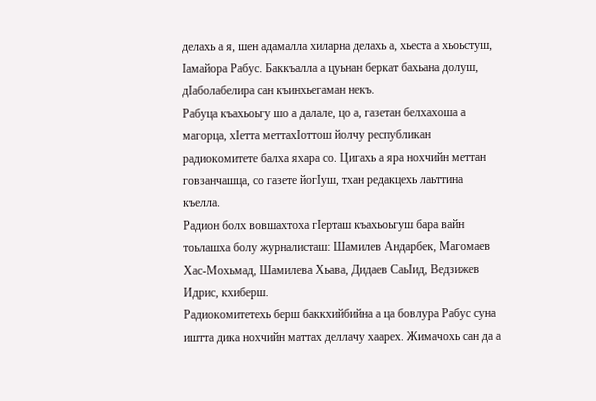делахь а я, шен адамалла хиларна делахь а, хьеста а хьоьстуш, Iамайора Рабус. Баккъалла а цуьнан беркат бахьана долуш, дIаболабелира сан къинхьегаман некъ.
Рабуца къахьоьгу шо а далале, цо а, газетан белхахоша а магорца, хIетта меттахIоттош йолчу республикан радиокомитете балха яхара со. Цигахь а яра нохчийн меттан говзанчашца, со газете йогIуш, тхан редакцехь лаьттина къелла.
Радион болх вовшахтоха гIерташ къахьоьгуш бара вайн тоьлашха болу журналисташ: Шамилев Андарбек, Магомаев Хас-Мохьмад, Шамилева Хьава, Дидаев CaьIид, Ведзижев Идрис, кхиберш.
Радиокомитетехь берш баккхийбийна а ца бовлура Рабус суна иштта дика нохчийн маттах деллачу хаарех. Жимачохь сан да а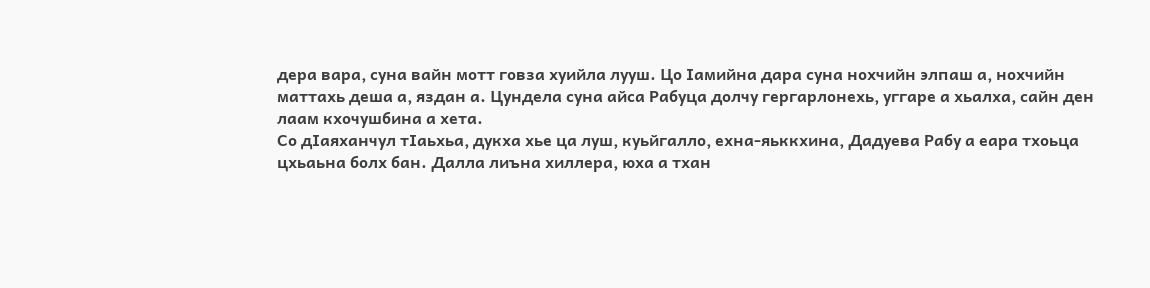дера вара, суна вайн мотт говза хуийла лууш. Цо Iамийна дара суна нохчийн элпаш а, нохчийн маттахь деша а, яздан а. Цундела суна айса Рабуца долчу гергарлонехь, уггаре а хьалха, сайн ден лаам кхочушбина а хета.
Со дIаяханчул тIаьхьа, дукха хье ца луш, куьйгалло, ехна-яьккхина, Дадуева Рабу а еара тхоьца цхьаьна болх бан. Далла лиъна хиллера, юха а тхан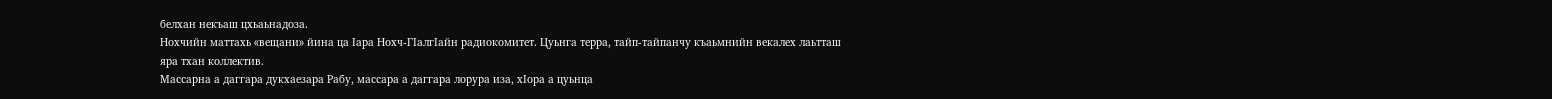белхан некъаш цхьаьнадоза.
Нохчийн маттахь «вещани» йина ца Iара Нохч-ГIалгIайн радиокомитет. Цуьнга терра, тайп-тайпанчу къаьмнийн векалех лаьтташ яра тхан коллектив.
Массарна а даггара дукхаезара Рабу, массара а даггара лорура иза, хIора а цуьнца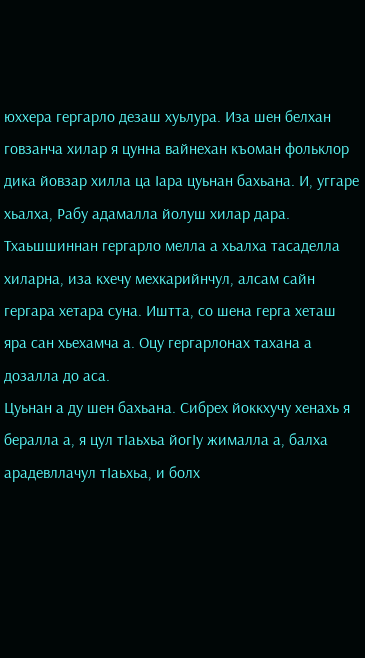юххера гергарло дезаш хуьлура. Иза шен белхан говзанча хилар я цунна вайнехан къоман фольклор дика йовзар хилла ца Iара цуьнан бахьана. И, уггаре хьалха, Рабу адамалла йолуш хилар дара.
Тхаьшшиннан гергарло мелла а хьалха тасаделла хиларна, иза кхечу мехкарийнчул, алсам сайн гергара хетара суна. Иштта, со шена герга хеташ яра сан хьехамча а. Оцу гергарлонах тахана а дозалла до аса.
Цуьнан а ду шен бахьана. Сибрех йоккхучу хенахь я бералла а, я цул тIаьхьа йогIу жималла а, балха арадевллачул тIаьхьа, и болх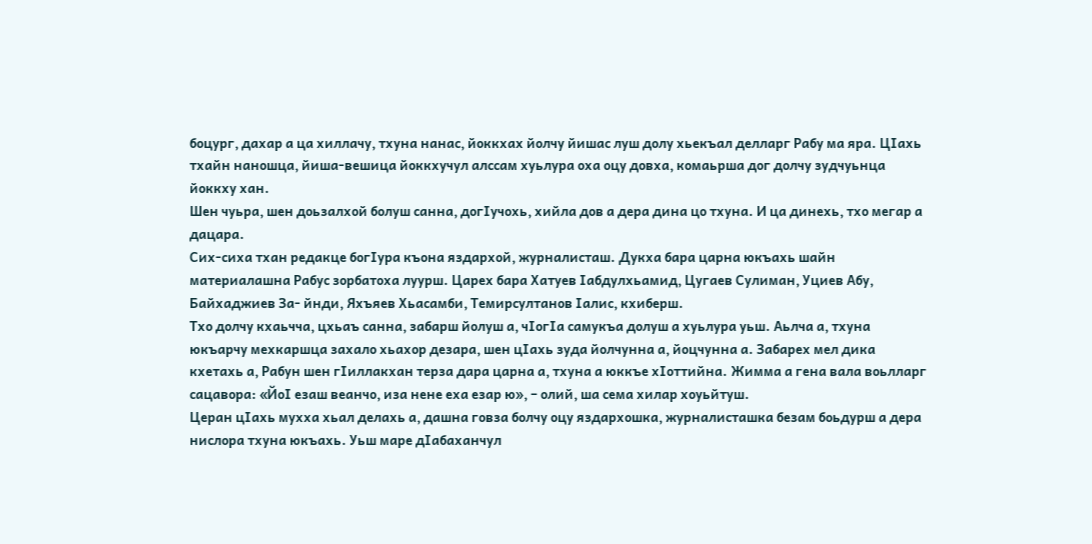боцург, дахар а ца хиллачу, тхуна нанас, йоккхах йолчу йишас луш долу хьекъал делларг Рабу ма яра. ЦIахь тхайн наношца, йиша-вешица йоккхучул алссам хуьлура оха оцу довха, комаьрша дог долчу зудчуьнца йоккху хан.
Шен чуьра, шен доьзалхой болуш санна, догIучохь, хийла дов а дера дина цо тхуна. И ца динехь, тхо мегар а дацара.
Сих-сиха тхан редакце богIура къона яздархой, журналисташ. Дукха бара царна юкъахь шайн материалашна Рабус зорбатоха луурш. Царех бара Хатуев Iабдулхьамид, Цугаев Сулиман, Уциев Абу, Байхаджиев За- йнди, Яхъяев Хьасамби, Темирсултанов Iалис, кхиберш.
Тхо долчу кхаьчча, цхьаъ санна, забарш йолуш а, чIогIа самукъа долуш а хуьлура уьш. Аьлча а, тхуна юкъарчу мехкаршца захало хьахор дезара, шен цIахь зуда йолчунна а, йоцчунна а. Забарех мел дика кхетахь а, Рабун шен гIиллакхан терза дара царна а, тхуна а юккъе хIоттийна. Жимма а гена вала воьлларг сацавора: «ЙоI езаш веанчо, иза нене еха езар ю», – олий, ша сема хилар хоуьйтуш.
Церан цIахь мухха хьал делахь а, дашна говза болчу оцу яздархошка, журналисташка безам боьдурш а дера нислора тхуна юкъахь. Уьш маре дIабаханчул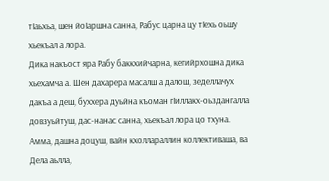тIаьхьа, шен йоIаршна санна, Рабус царна цу тIехь оьшу хьекъал а лора.
Дика накъост яра Рабу баккхийчарна, кегийрхошна дика хьехамча а. Шен дахарера масалш а далош, зеделлачух дакъа а деш, буххера дуьйна къоман гIиллакх-оьздангалла довзуьйтуш, дас-нанас санна, хьекъал лора цо тхуна.
Амма, дашна доцуш, вайн кхоллараллин коллективаша, ва Дела аьлла,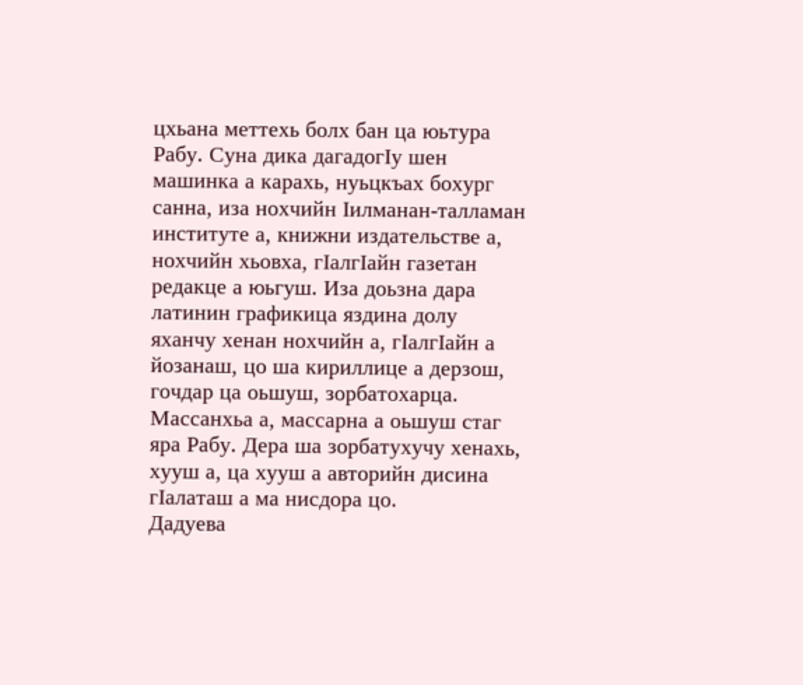цхьана меттехь болх бан ца юьтура Рабу. Суна дика дагадогIу шен машинка а карахь, нуьцкъах бохург санна, иза нохчийн Iилманан-талламан институте а, книжни издательстве а, нохчийн хьовха, гIалгIайн газетан редакце а юьгуш. Иза доьзна дара латинин графикица яздина долу яханчу хенан нохчийн а, гIалгIайн а йозанаш, цо ша кириллице а дерзош, гочдар ца оьшуш, зорбатохарца.
Массанхьа а, массарна а оьшуш стаг яра Рабу. Дера ша зорбатухучу хенахь, хууш а, ца хууш а авторийн дисина гIалаташ а ма нисдора цо.
Дадуева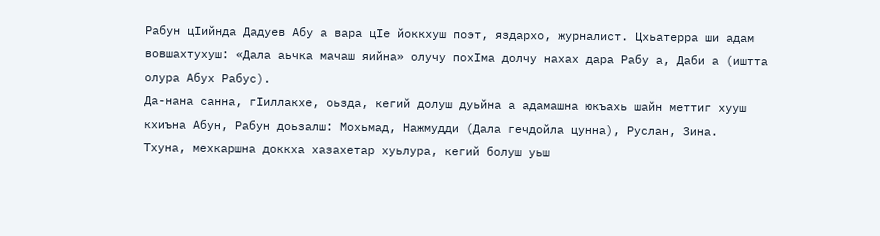Рабун цIийнда Дадуев Абу а вара цIе йоккхуш поэт, яздархо, журналист. Цхьатерра ши адам вовшахтухуш: «Дала аьчка мачаш яийна» олучу похIма долчу нахах дара Рабу а, Даби а (иштта олура Абух Рабус).
Да-нана санна, гIиллакхе, оьзда, кегий долуш дуьйна а адамашна юкъахь шайн меттиг хууш кхиъна Абун, Рабун доьзалш: Мохьмад, Нажмудди (Дала гечдойла цунна), Руслан, Зина.
Тхуна, мехкаршна доккха хазахетар хуьлура, кегий болуш уьш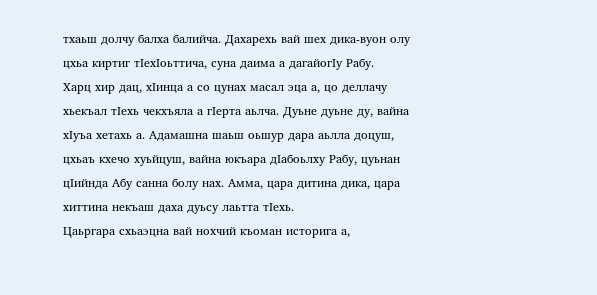тхаьш долчу балха балийча. Дахарехь вай шех дика-вуон олу цхьа киртиг тIехIоьттича, суна даима а дагайогIу Рабу.
Харц хир дац, хIинца а со цунах масал эца а, цо деллачу хьекъал тIехь чекхъяла а гIерта аьлча. Дуьне дуьне ду, вайна хIуъа хетахь а. Адамашна шаьш оьшур дара аьлла доцуш, цхьаъ кхечо хуьйцуш, вайна юкъара дIабоьлху Рабу, цуьнан цIийнда Абу санна болу нах. Амма, цара дитина дика, цара хиттина некъаш даха дуьсу лаьтта тIехь.
Цаьргара схьаэцна вай нохчий къоман историга а,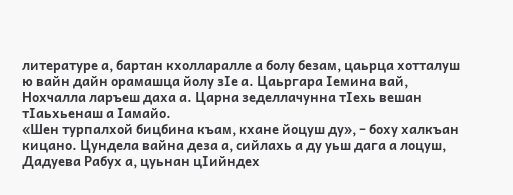литературе а, бартан кхолларалле а болу безам, цаьрца хотталуш ю вайн дайн орамашца йолу зIе а. Цаьргара Iемина вай, Нохчалла ларъеш даха а. Царна зеделлачунна тIехь вешан тIаьхьенаш а Iамайо.
«Шен турпалхой бицбина къам, кхане йоцуш ду», – боху халкъан кицано. Цундела вайна деза а, сийлахь а ду уьш дага а лоцуш, Дадуева Рабух а, цуьнан цIийндех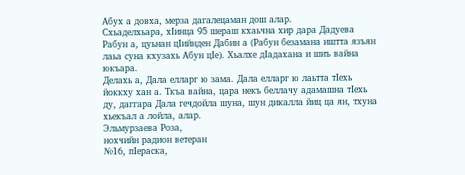Абух а довха, мерза дагалецаман дош алар.
Схьаделхьара, хIинца 95 шераш кхаьчна хир дара Дадуева Рабун а, цуьнан цIийнден Дабин а (Рабун безамана иштта язъян лаьа суна кхузахь Абун цIе). Хьалхе дIадахана и шиъ вайна юкъара.
Делахь а, Дала елларг ю зама. Дала елларг ю лаьтта тIехь йоккху хан а. Ткъа вайна, цара некъ беллачу адамашна тIехь ду, даггара Дала гечдойла шуна, шун дикалла йиц ца ян, тхуна хьекъал а лойла, алар.
Эльмурзаева Роза,
нохчийн радион ветеран
№16, пIераска,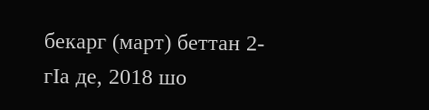бекарг (март) беттан 2-гIа де, 2018 шо